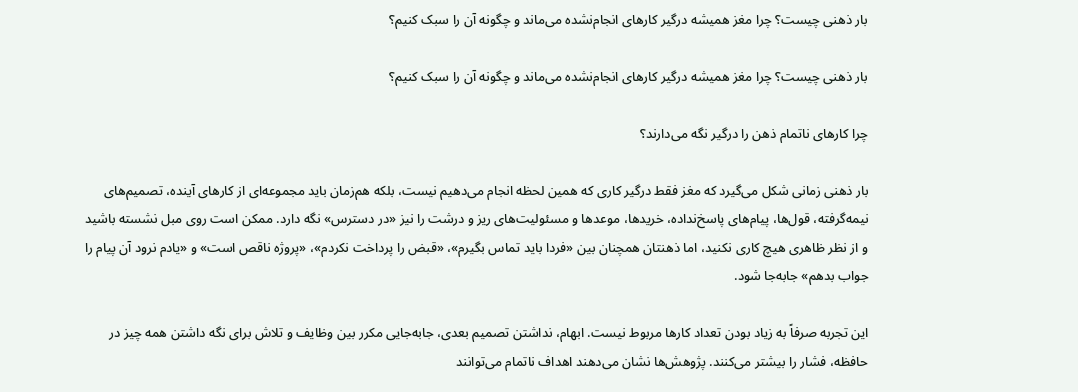بار ذهنی چیست؟ چرا مغز همیشه درگیر کارهای انجام‌نشده می‌ماند و چگونه آن را سبک کنیم؟

بار ذهنی چیست؟ چرا مغز همیشه درگیر کارهای انجام‌نشده می‌ماند و چگونه آن را سبک کنیم؟

چرا کارهای ناتمام ذهن را درگیر نگه می‌دارند؟

بار ذهنی زمانی شکل می‌گیرد که مغز فقط درگیر کاری که همین لحظه انجام می‌دهیم نیست، بلکه هم‌زمان باید مجموعه‌ای از کارهای آینده، تصمیم‌های نیمه‌گرفته، قول‌ها، پیام‌های پاسخ‌نداده، خریدها، موعدها و مسئولیت‌های ریز و درشت را نیز «در دسترس» نگه دارد. ممکن است روی مبل نشسته باشید و از نظر ظاهری هیچ کاری نکنید، اما ذهنتان همچنان بین «فردا باید تماس بگیرم»، «قبض را پرداخت نکردم»، «پروژه ناقص است» و «یادم نرود آن پیام را جواب بدهم» جابه‌جا شود.

این تجربه صرفاً به زیاد بودن تعداد کارها مربوط نیست. ابهام، نداشتن تصمیم بعدی، جابه‌جایی مکرر بین وظایف و تلاش برای نگه داشتن همه چیز در حافظه، فشار را بیشتر می‌کنند. پژوهش‌ها نشان می‌دهند اهداف ناتمام می‌توانند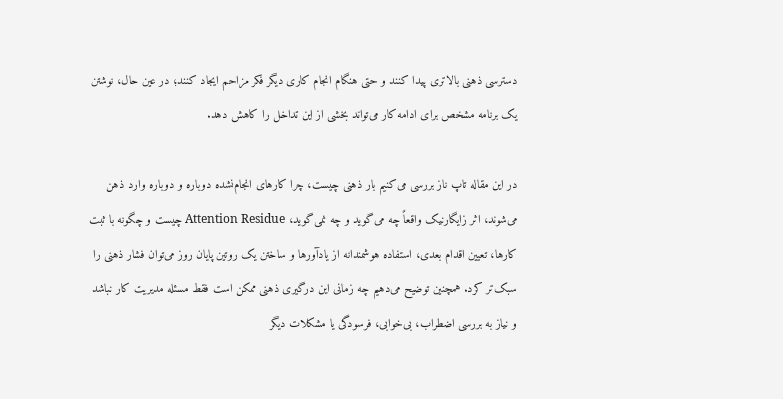دسترسی ذهنی بالاتری پیدا کنند و حتی هنگام انجام کاری دیگر فکر مزاحم ایجاد کنند؛ در عین حال، نوشتن یک برنامه مشخص برای ادامه کار می‌تواند بخشی از این تداخل را کاهش دهد.

در این مقاله تاپ ناز بررسی می‌کنیم بار ذهنی چیست، چرا کارهای انجام‌نشده دوباره و دوباره وارد ذهن می‌شوند، اثر زایگارنیک واقعاً چه می‌گوید و چه نمی‌گوید، Attention Residue چیست و چگونه با ثبت کارها، تعیین اقدام بعدی، استفاده هوشمندانه از یادآورها و ساختن یک روتین پایان روز می‌توان فشار ذهنی را سبک‌تر کرد. همچنین توضیح می‌دهیم چه زمانی این درگیری ذهنی ممکن است فقط مسئله مدیریت کار نباشد و نیاز به بررسی اضطراب، بی‌خوابی، فرسودگی یا مشکلات دیگر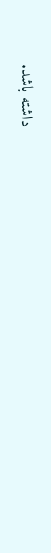داشته باشد.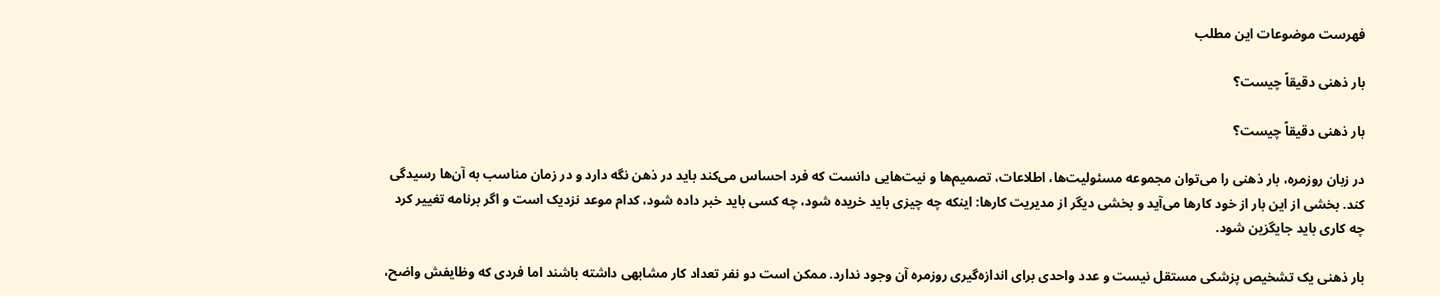فهرست موضوعات این مطلب

بار ذهنی دقیقاً چیست؟

بار ذهنی دقیقاً چیست؟

در زبان روزمره، بار ذهنی را می‌توان مجموعه مسئولیت‌ها، اطلاعات، تصمیم‌ها و نیت‌هایی دانست که فرد احساس می‌کند باید در ذهن نگه دارد و در زمان مناسب به آن‌ها رسیدگی کند. بخشی از این بار از خود کارها می‌آید و بخشی دیگر از مدیریت کارها: اینکه چه چیزی باید خریده شود، چه کسی باید خبر داده شود، کدام موعد نزدیک است و اگر برنامه تغییر کرد چه کاری باید جایگزین شود.

بار ذهنی یک تشخیص پزشکی مستقل نیست و عدد واحدی برای اندازه‌گیری روزمره آن وجود ندارد. ممکن است دو نفر تعداد کار مشابهی داشته باشند اما فردی که وظایفش واضح،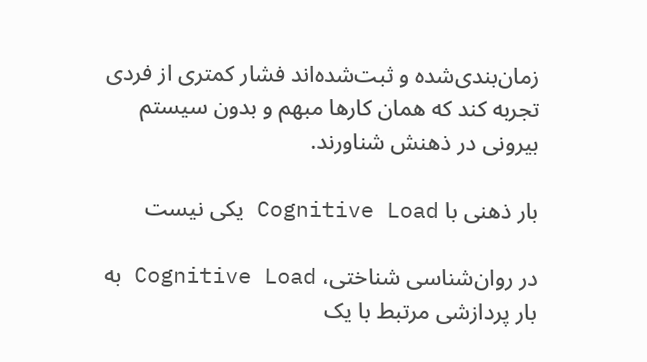زمان‌بندی‌شده و ثبت‌شده‌اند فشار کمتری از فردی تجربه کند که همان کارها مبهم و بدون سیستم بیرونی در ذهنش شناورند.

بار ذهنی با Cognitive Load یکی نیست

در روان‌شناسی شناختی، Cognitive Load به بار پردازشی مرتبط با یک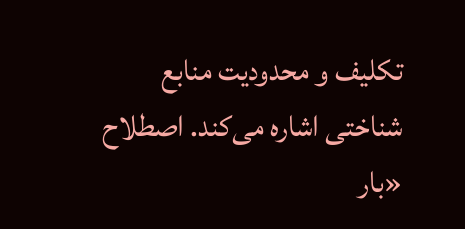تکلیف و محدودیت منابع شناختی اشاره می‌کند. اصطلاح «بار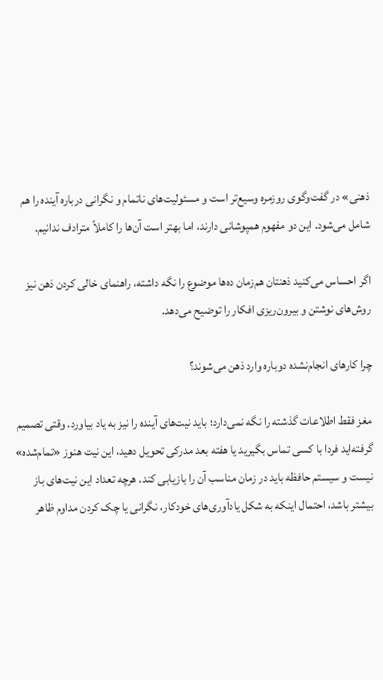ذهنی» در گفت‌وگوی روزمره وسیع‌تر است و مسئولیت‌های ناتمام و نگرانی درباره آینده را هم شامل می‌شود. این دو مفهوم همپوشانی دارند، اما بهتر است آن‌ها را کاملاً مترادف ندانیم.

اگر احساس می‌کنید ذهنتان هم‌زمان ده‌ها موضوع را نگه داشته، راهنمای خالی کردن ذهن نیز روش‌های نوشتن و بیرون‌ریزی افکار را توضیح می‌دهد.

چرا کارهای انجام‌نشده دوباره وارد ذهن می‌شوند؟

مغز فقط اطلاعات گذشته را نگه نمی‌دارد؛ باید نیت‌های آینده را نیز به یاد بیاورد. وقتی تصمیم گرفته‌اید فردا با کسی تماس بگیرید یا هفته بعد مدرکی تحویل دهید، این نیت هنوز «تمام‌شده» نیست و سیستم حافظه باید در زمان مناسب آن را بازیابی کند. هرچه تعداد این نیت‌های باز بیشتر باشد، احتمال اینکه به شکل یادآوری‌های خودکار، نگرانی یا چک کردن مداوم ظاهر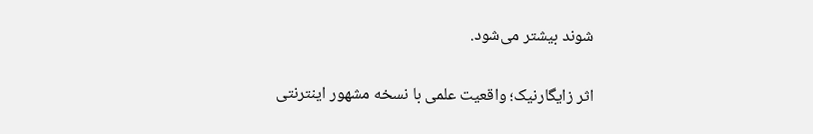شوند بیشتر می‌شود.

اثر زایگارنیک؛ واقعیت علمی با نسخه مشهور اینترنتی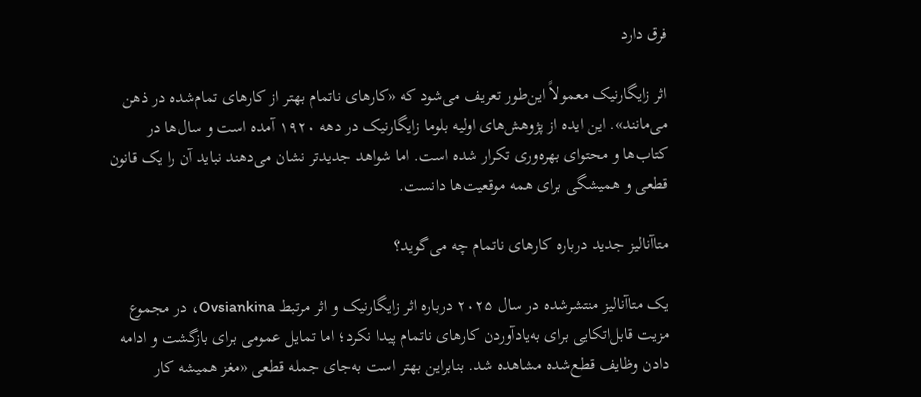فرق دارد

اثر زایگارنیک معمولاً این‌طور تعریف می‌شود که «کارهای ناتمام بهتر از کارهای تمام‌شده در ذهن می‌مانند». این ایده از پژوهش‌های اولیه بلوما زایگارنیک در دهه ۱۹۲۰ آمده است و سال‌ها در کتاب‌ها و محتوای بهره‌وری تکرار شده است. اما شواهد جدیدتر نشان می‌دهند نباید آن را یک قانون قطعی و همیشگی برای همه موقعیت‌ها دانست.

متاآنالیز جدید درباره کارهای ناتمام چه می‌گوید؟

یک متاآنالیز منتشرشده در سال ۲۰۲۵ درباره اثر زایگارنیک و اثر مرتبط Ovsiankina، در مجموع مزیت قابل‌اتکایی برای به‌یادآوردن کارهای ناتمام پیدا نکرد؛ اما تمایل عمومی برای بازگشت و ادامه دادن وظایف قطع‌شده مشاهده شد. بنابراین بهتر است به‌جای جمله قطعی «مغز همیشه کار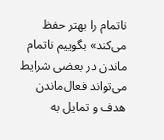ناتمام را بهتر حفظ می‌کند» بگوییم ناتمام ماندن در بعضی شرایط می‌تواند فعال‌ماندن هدف و تمایل به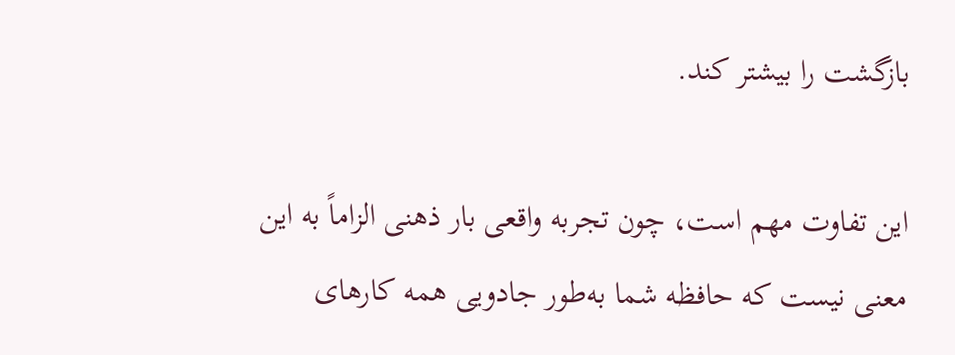بازگشت را بیشتر کند.

این تفاوت مهم است، چون تجربه واقعی بار ذهنی الزاماً به این معنی نیست که حافظه شما به‌طور جادویی همه کارهای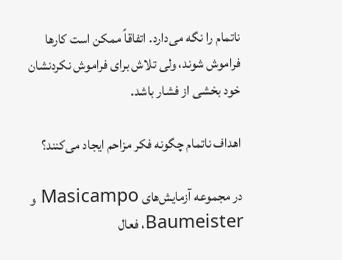ناتمام را نگه می‌دارد. اتفاقاً ممکن است کارها فراموش شوند، ولی تلاش برای فراموش نکردنشان خود بخشی از فشار باشد.

اهداف ناتمام چگونه فکر مزاحم ایجاد می‌کنند؟

در مجموعه آزمایش‌های Masicampo و Baumeister، فعال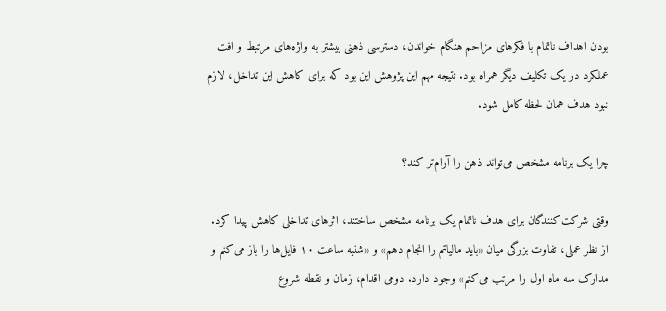بودن اهداف ناتمام با فکرهای مزاحم هنگام خواندن، دسترسی ذهنی بیشتر به واژه‌های مرتبط و افت عملکرد در یک تکلیف دیگر همراه بود. نتیجه مهم این پژوهش این بود که برای کاهش این تداخل، لازم نبود هدف همان لحظه کامل شود.

چرا یک برنامه مشخص می‌تواند ذهن را آرام‌تر کند؟

وقتی شرکت‌کنندگان برای هدف ناتمام یک برنامه مشخص ساختند، اثرهای تداخلی کاهش پیدا کرد. از نظر عملی، تفاوت بزرگی میان «باید مالیاتم را انجام دهم» و «شنبه ساعت ۱۰ فایل‌ها را باز می‌کنم و مدارک سه ماه اول را مرتب می‌کنم» وجود دارد. دومی اقدام، زمان و نقطه شروع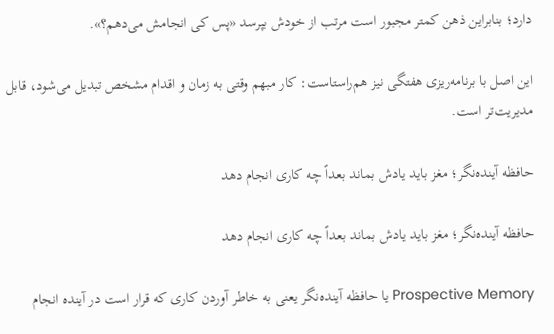دارد؛ بنابراین ذهن کمتر مجبور است مرتب از خودش بپرسد «پس کی انجامش می‌دهم؟».

این اصل با برنامه‌ریزی هفتگی نیز هم‌راستاست: کار مبهم وقتی به زمان و اقدام مشخص تبدیل می‌شود، قابل مدیریت‌تر است.

حافظه آینده‌نگر؛ مغز باید یادش بماند بعداً چه کاری انجام دهد

حافظه آینده‌نگر؛ مغز باید یادش بماند بعداً چه کاری انجام دهد

Prospective Memory یا حافظه آینده‌نگر یعنی به خاطر آوردن کاری که قرار است در آینده انجام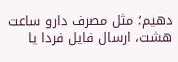دهیم؛ مثل مصرف دارو ساعت هشت، ارسال فایل فردا یا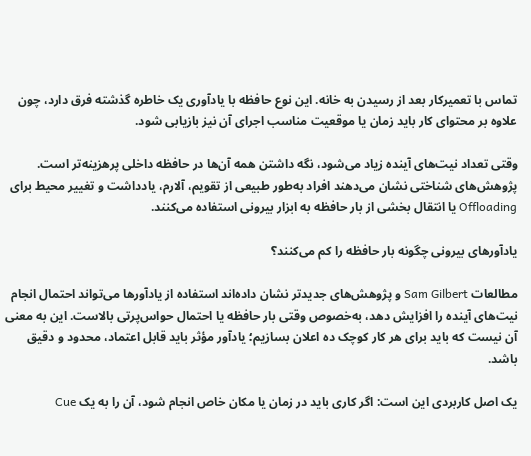تماس با تعمیرکار بعد از رسیدن به خانه. این نوع حافظه با یادآوری یک خاطره گذشته فرق دارد، چون علاوه بر محتوای کار باید زمان یا موقعیت مناسب اجرای آن نیز بازیابی شود.

وقتی تعداد نیت‌های آینده زیاد می‌شود، نگه داشتن همه آن‌ها در حافظه داخلی پرهزینه‌تر است. پژوهش‌های شناختی نشان می‌دهند افراد به‌طور طبیعی از تقویم، آلارم، یادداشت و تغییر محیط برای Offloading یا انتقال بخشی از بار حافظه به ابزار بیرونی استفاده می‌کنند.

یادآورهای بیرونی چگونه بار حافظه را کم می‌کنند؟

مطالعات Sam Gilbert و پژوهش‌های جدیدتر نشان داده‌اند استفاده از یادآورها می‌تواند احتمال انجام نیت‌های آینده را افزایش دهد، به‌خصوص وقتی بار حافظه یا احتمال حواس‌پرتی بالاست. این به معنی آن نیست که باید برای هر کار کوچک ده اعلان بسازیم؛ یادآور مؤثر باید قابل اعتماد، محدود و دقیق باشد.

یک اصل کاربردی این است: اگر کاری باید در زمان یا مکان خاص انجام شود، آن را به یک Cue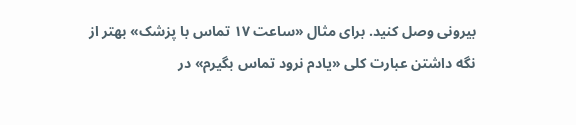بیرونی وصل کنید. برای مثال «ساعت ۱۷ تماس با پزشک» بهتر از نگه داشتن عبارت کلی «یادم نرود تماس بگیرم» در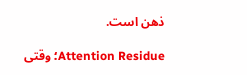ذهن است.

Attention Residue؛ وقتی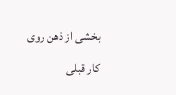بخشی از ذهن روی کار قبلی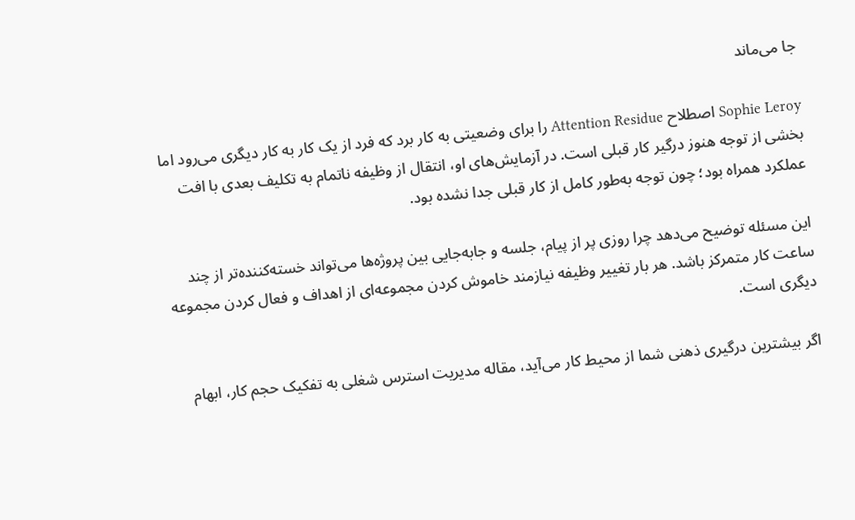جا می‌ماند

Sophie Leroy اصطلاح Attention Residue را برای وضعیتی به کار برد که فرد از یک کار به کار دیگری می‌رود اما بخشی از توجه هنوز درگیر کار قبلی است. در آزمایش‌های او، انتقال از وظیفه ناتمام به تکلیف بعدی با افت عملکرد همراه بود؛ چون توجه به‌طور کامل از کار قبلی جدا نشده بود.

این مسئله توضیح می‌دهد چرا روزی پر از پیام، جلسه و جابه‌جایی بین پروژه‌ها می‌تواند خسته‌کننده‌تر از چند ساعت کار متمرکز باشد. هر بار تغییر وظیفه نیازمند خاموش کردن مجموعه‌ای از اهداف و فعال کردن مجموعه دیگری است.

اگر بیشترین درگیری ذهنی شما از محیط کار می‌آید، مقاله مدیریت استرس شغلی به تفکیک حجم کار، ابهام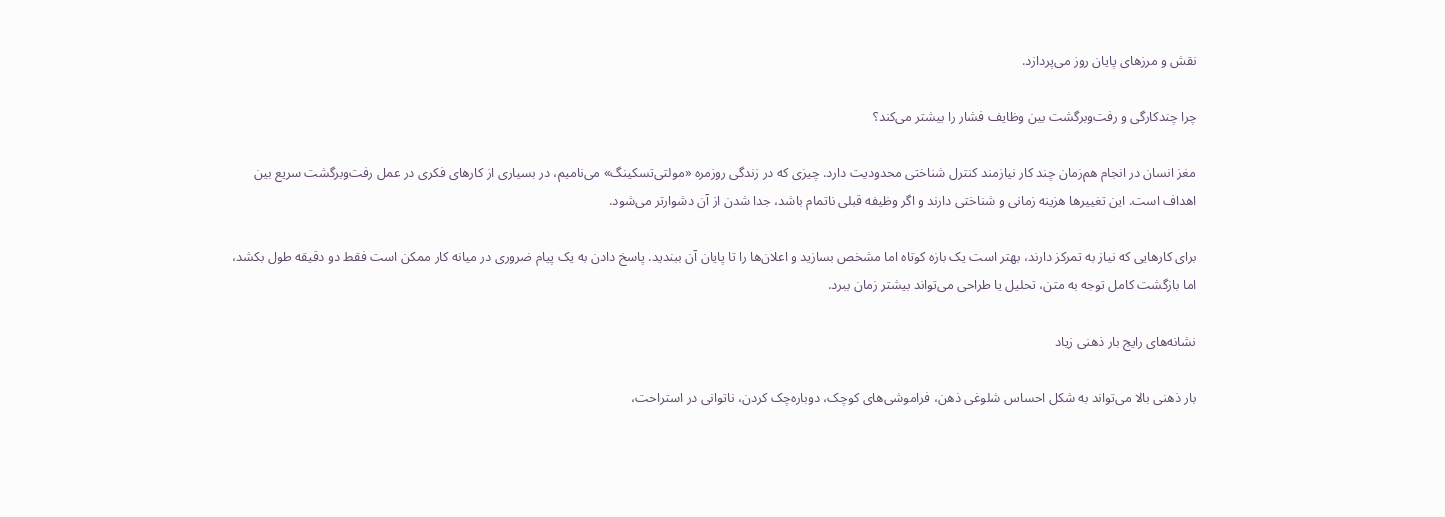نقش و مرزهای پایان روز می‌پردازد.

چرا چندکارگی و رفت‌وبرگشت بین وظایف فشار را بیشتر می‌کند؟

مغز انسان در انجام هم‌زمان چند کار نیازمند کنترل شناختی محدودیت دارد. چیزی که در زندگی روزمره «مولتی‌تسکینگ» می‌نامیم، در بسیاری از کارهای فکری در عمل رفت‌وبرگشت سریع بین اهداف است. این تغییرها هزینه زمانی و شناختی دارند و اگر وظیفه قبلی ناتمام باشد، جدا شدن از آن دشوارتر می‌شود.

برای کارهایی که نیاز به تمرکز دارند، بهتر است یک بازه کوتاه اما مشخص بسازید و اعلان‌ها را تا پایان آن ببندید. پاسخ دادن به یک پیام ضروری در میانه کار ممکن است فقط دو دقیقه طول بکشد، اما بازگشت کامل توجه به متن، تحلیل یا طراحی می‌تواند بیشتر زمان ببرد.

نشانه‌های رایج بار ذهنی زیاد

بار ذهنی بالا می‌تواند به شکل احساس شلوغی ذهن، فراموشی‌های کوچک، دوباره‌چک کردن، ناتوانی در استراحت،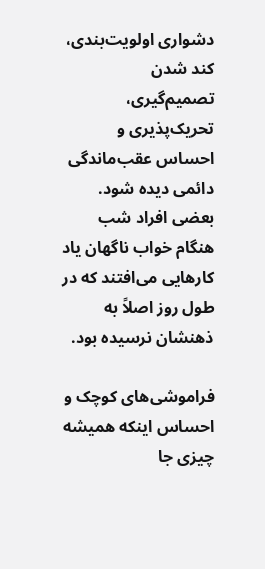دشواری اولویت‌بندی، کند شدن تصمیم‌گیری، تحریک‌پذیری و احساس عقب‌ماندگی دائمی دیده شود. بعضی افراد شب هنگام خواب ناگهان یاد کارهایی می‌افتند که در طول روز اصلاً به ذهنشان نرسیده بود.

فراموشی‌های کوچک و احساس اینکه همیشه چیزی جا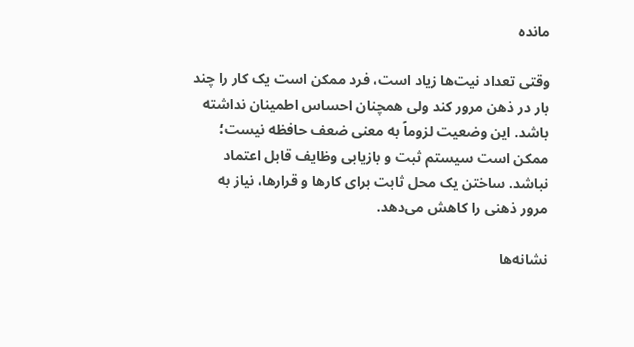مانده

وقتی تعداد نیت‌ها زیاد است، فرد ممکن است یک کار را چند بار در ذهن مرور کند ولی همچنان احساس اطمینان نداشته باشد. این وضعیت لزوماً به معنی ضعف حافظه نیست؛ ممکن است سیستم ثبت و بازیابی وظایف قابل اعتماد نباشد. ساختن یک محل ثابت برای کارها و قرارها، نیاز به مرور ذهنی را کاهش می‌دهد.

نشانه‌ها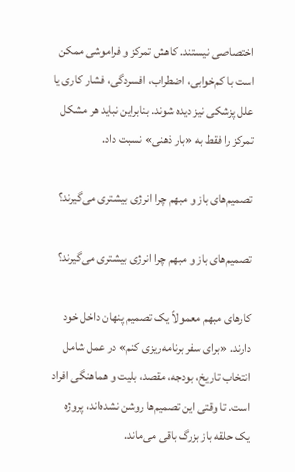اختصاصی نیستند. کاهش تمرکز و فراموشی ممکن است با کم‌خوابی، اضطراب، افسردگی، فشار کاری یا علل پزشکی نیز دیده شوند. بنابراین نباید هر مشکل تمرکز را فقط به «بار ذهنی» نسبت داد.

تصمیم‌های باز و مبهم چرا انرژی بیشتری می‌گیرند؟

تصمیم‌های باز و مبهم چرا انرژی بیشتری می‌گیرند؟

کارهای مبهم معمولاً یک تصمیم پنهان داخل خود دارند. «برای سفر برنامه‌ریزی کنم» در عمل شامل انتخاب تاریخ، بودجه، مقصد، بلیت و هماهنگی افراد است. تا وقتی این تصمیم‌ها روشن نشده‌اند، پروژه یک حلقه باز بزرگ باقی می‌ماند.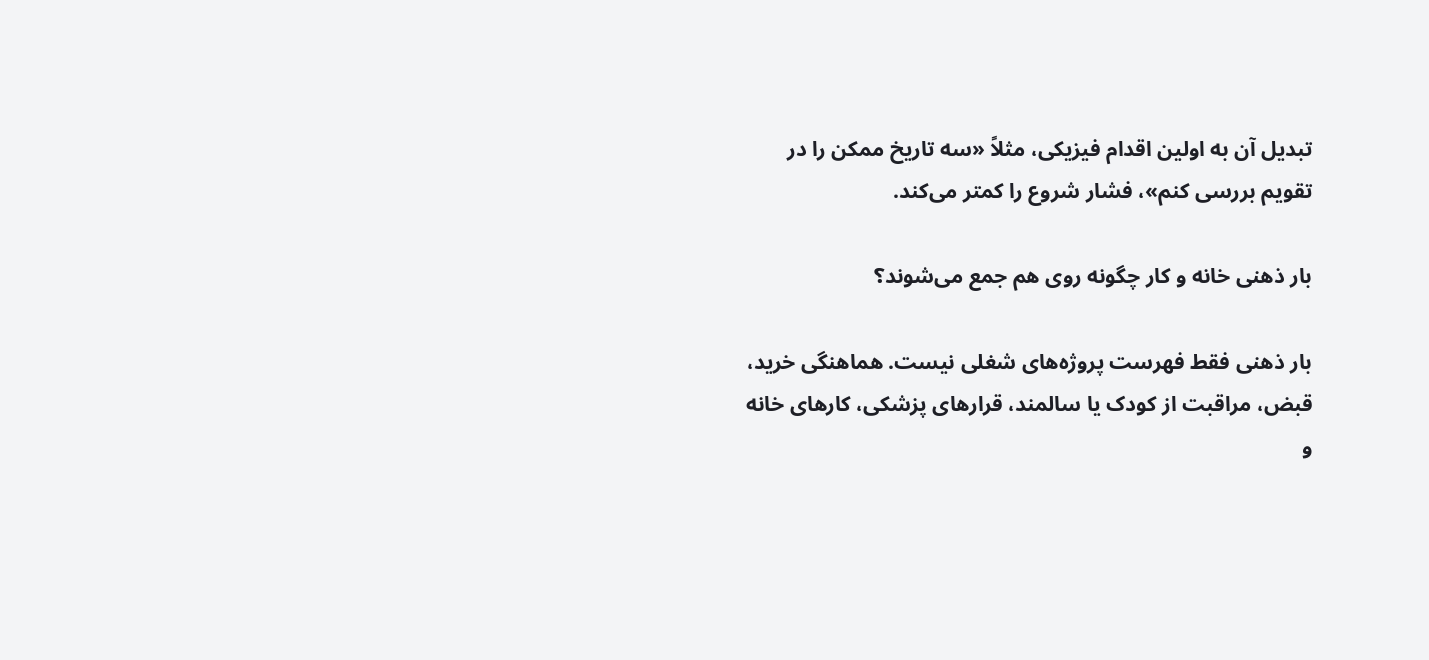تبدیل آن به اولین اقدام فیزیکی، مثلاً «سه تاریخ ممکن را در تقویم بررسی کنم»، فشار شروع را کمتر می‌کند.

بار ذهنی خانه و کار چگونه روی هم جمع می‌شوند؟

بار ذهنی فقط فهرست پروژه‌های شغلی نیست. هماهنگی خرید، قبض، مراقبت از کودک یا سالمند، قرارهای پزشکی، کارهای خانه و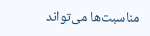مناسبت‌ها می‌تواند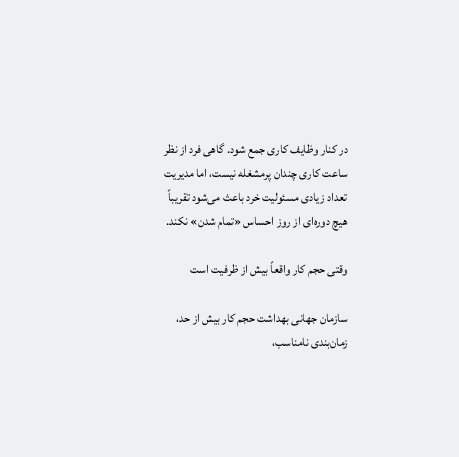در کنار وظایف کاری جمع شود. گاهی فرد از نظر ساعت کاری چندان پرمشغله نیست، اما مدیریت تعداد زیادی مسئولیت خرد باعث می‌شود تقریباً هیچ دوره‌ای از روز احساس «تمام شدن» نکند.

وقتی حجم کار واقعاً بیش از ظرفیت است

سازمان جهانی بهداشت حجم کار بیش از حد، زمان‌بندی نامناسب،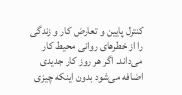کنترل پایین و تعارض کار و زندگی را از خطرهای روانی محیط کار می‌داند. اگر هر روز کار جدیدی اضافه می‌شود بدون اینکه چیزی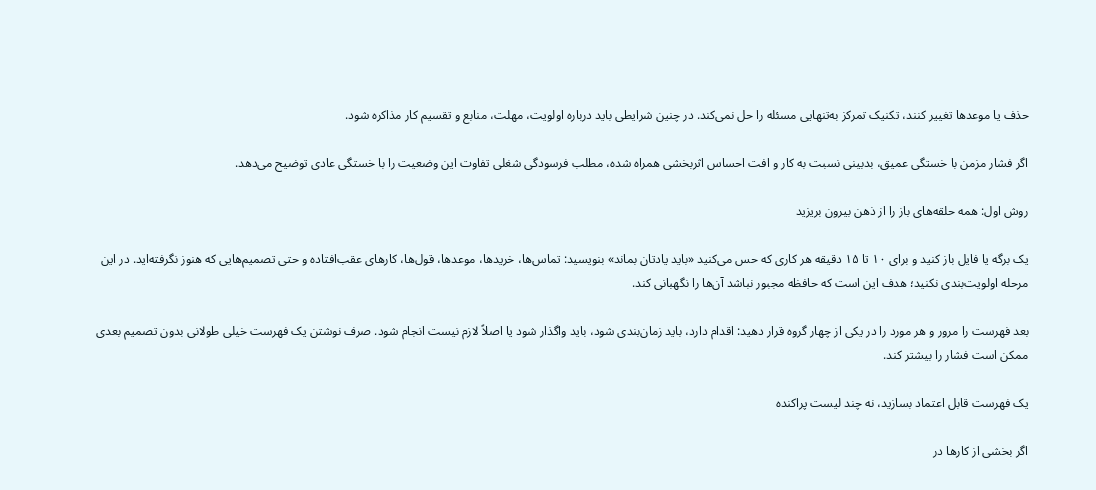حذف یا موعدها تغییر کنند، تکنیک تمرکز به‌تنهایی مسئله را حل نمی‌کند. در چنین شرایطی باید درباره اولویت، مهلت، منابع و تقسیم کار مذاکره شود.

اگر فشار مزمن با خستگی عمیق، بدبینی نسبت به کار و افت احساس اثربخشی همراه شده، مطلب فرسودگی شغلی تفاوت این وضعیت را با خستگی عادی توضیح می‌دهد.

روش اول: همه حلقه‌های باز را از ذهن بیرون بریزید

یک برگه یا فایل باز کنید و برای ۱۰ تا ۱۵ دقیقه هر کاری که حس می‌کنید «باید یادتان بماند» بنویسید: تماس‌ها، خریدها، موعدها، قول‌ها، کارهای عقب‌افتاده و حتی تصمیم‌هایی که هنوز نگرفته‌اید. در این مرحله اولویت‌بندی نکنید؛ هدف این است که حافظه مجبور نباشد آن‌ها را نگهبانی کند.

بعد فهرست را مرور و هر مورد را در یکی از چهار گروه قرار دهید: اقدام دارد، باید زمان‌بندی شود، باید واگذار شود یا اصلاً لازم نیست انجام شود. صرف نوشتن یک فهرست خیلی طولانی بدون تصمیم بعدی ممکن است فشار را بیشتر کند.

یک فهرست قابل اعتماد بسازید، نه چند لیست پراکنده

اگر بخشی از کارها در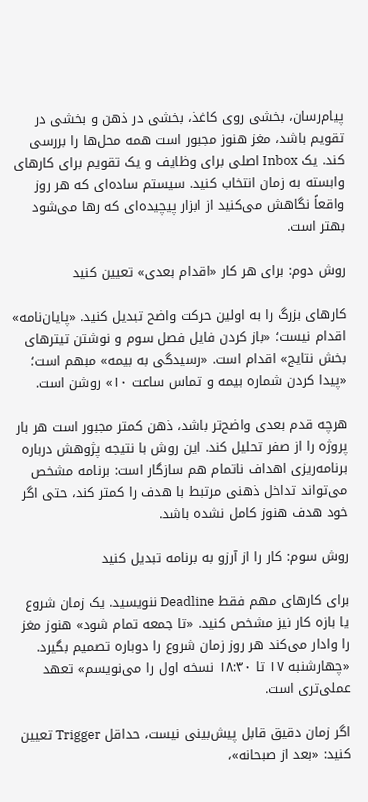پیام‌رسان، بخشی روی کاغذ، بخشی در ذهن و بخشی در تقویم باشد، مغز هنوز مجبور است همه محل‌ها را بررسی کند. یک Inbox اصلی برای وظایف و یک تقویم برای کارهای وابسته به زمان انتخاب کنید. سیستم ساده‌ای که هر روز واقعاً نگاهش می‌کنید از ابزار پیچیده‌ای که رها می‌شود بهتر است.

روش دوم: برای هر کار «اقدام بعدی» تعیین کنید

کارهای بزرگ را به اولین حرکت واضح تبدیل کنید. «پایان‌نامه» اقدام نیست؛ «باز کردن فایل فصل سوم و نوشتن تیترهای بخش نتایج» اقدام است. «رسیدگی به بیمه» مبهم است؛ «پیدا کردن شماره بیمه و تماس ساعت ۱۰» روشن است.

هرچه قدم بعدی واضح‌تر باشد، ذهن کمتر مجبور است هر بار پروژه را از صفر تحلیل کند. این روش با نتیجه پژوهش درباره برنامه‌ریزی اهداف ناتمام هم سازگار است: برنامه مشخص می‌تواند تداخل ذهنی مرتبط با هدف را کمتر کند، حتی اگر خود هدف هنوز کامل نشده باشد.

روش سوم: کار را از آرزو به برنامه تبدیل کنید

برای کارهای مهم فقط Deadline ننویسید. یک زمان شروع یا بازه کار نیز مشخص کنید. «تا جمعه تمام شود» هنوز مغز را وادار می‌کند هر روز زمان شروع را دوباره تصمیم بگیرد. «چهارشنبه ۱۷ تا ۱۸:۳۰ نسخه اول را می‌نویسم» تعهد عملی‌تری است.

اگر زمان دقیق قابل پیش‌بینی نیست، حداقل Trigger تعیین کنید: «بعد از صبحانه»،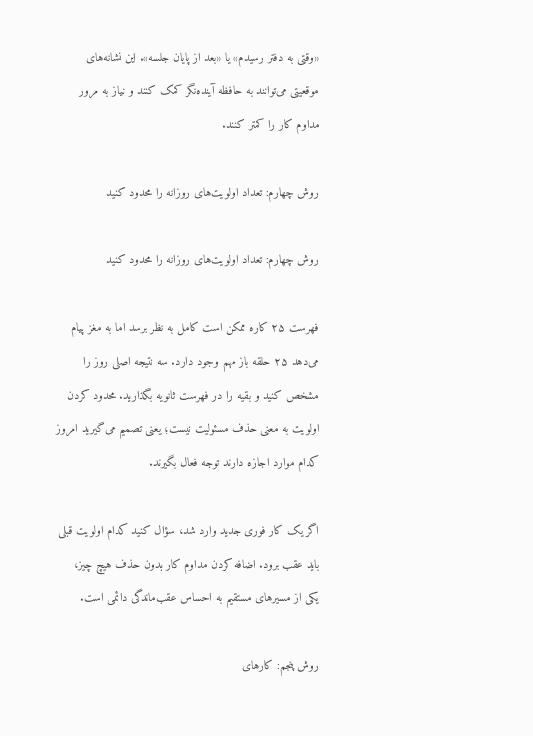«وقتی به دفتر رسیدم» یا «بعد از پایان جلسه». این نشانه‌های موقعیتی می‌توانند به حافظه آینده‌نگر کمک کنند و نیاز به مرور مداوم کار را کمتر کنند.

روش چهارم: تعداد اولویت‌های روزانه را محدود کنید

روش چهارم: تعداد اولویت‌های روزانه را محدود کنید

فهرست ۲۵ کاره ممکن است کامل به نظر برسد اما به مغز پیام می‌دهد ۲۵ حلقه باز مهم وجود دارد. سه نتیجه اصلی روز را مشخص کنید و بقیه را در فهرست ثانویه بگذارید. محدود کردن اولویت به معنی حذف مسئولیت نیست؛ یعنی تصمیم می‌گیرید امروز کدام موارد اجازه دارند توجه فعال بگیرند.

اگر یک کار فوری جدید وارد شد، سؤال کنید کدام اولویت قبلی باید عقب برود. اضافه کردن مداوم کار بدون حذف هیچ چیز، یکی از مسیرهای مستقیم به احساس عقب‌ماندگی دائمی است.

روش پنجم: کارهای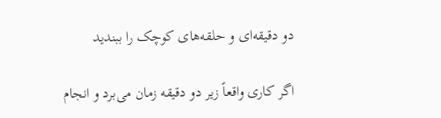دو دقیقه‌ای و حلقه‌های کوچک را ببندید

اگر کاری واقعاً زیر دو دقیقه زمان می‌برد و انجام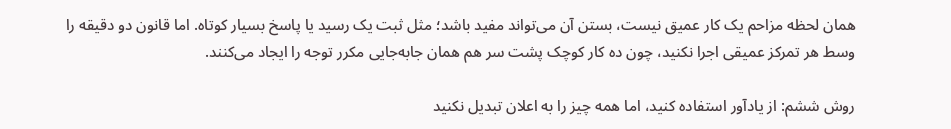همان لحظه مزاحم یک کار عمیق نیست، بستن آن می‌تواند مفید باشد؛ مثل ثبت یک رسید یا پاسخ بسیار کوتاه. اما قانون دو دقیقه را وسط هر تمرکز عمیقی اجرا نکنید، چون ده کار کوچک پشت سر هم همان جابه‌جایی مکرر توجه را ایجاد می‌کنند.

روش ششم: از یادآور استفاده کنید، اما همه چیز را به اعلان تبدیل نکنید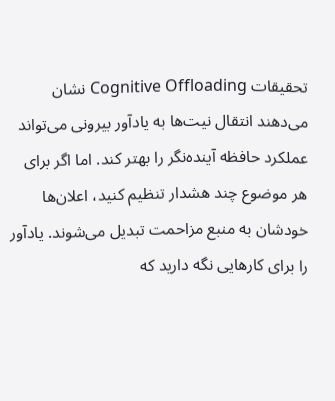تحقیقات Cognitive Offloading نشان می‌دهند انتقال نیت‌ها به یادآور بیرونی می‌تواند عملکرد حافظه آینده‌نگر را بهتر کند. اما اگر برای هر موضوع چند هشدار تنظیم کنید، اعلان‌ها خودشان به منبع مزاحمت تبدیل می‌شوند. یادآور را برای کارهایی نگه دارید که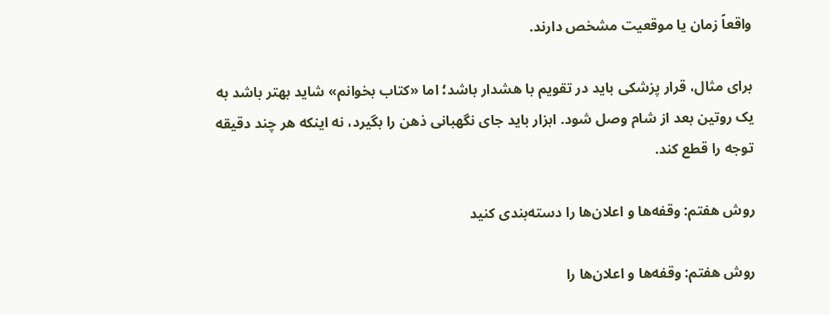واقعاً زمان یا موقعیت مشخص دارند.

برای مثال، قرار پزشکی باید در تقویم با هشدار باشد؛ اما «کتاب بخوانم» شاید بهتر باشد به یک روتین بعد از شام وصل شود. ابزار باید جای نگهبانی ذهن را بگیرد، نه اینکه هر چند دقیقه توجه را قطع کند.

روش هفتم: وقفه‌ها و اعلان‌ها را دسته‌بندی کنید

روش هفتم: وقفه‌ها و اعلان‌ها را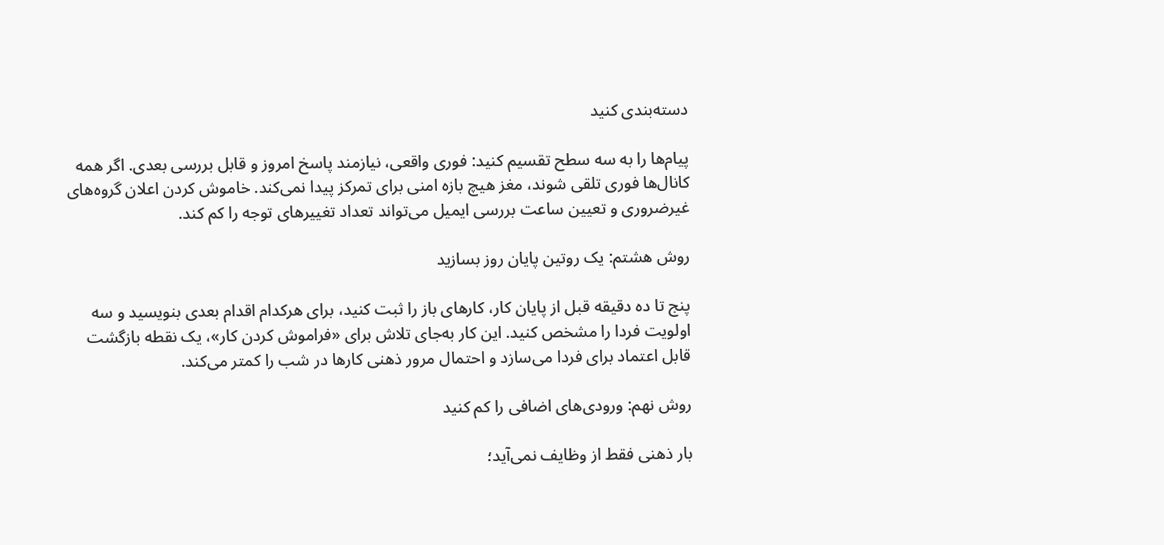دسته‌بندی کنید

پیام‌ها را به سه سطح تقسیم کنید: فوری واقعی، نیازمند پاسخ امروز و قابل بررسی بعدی. اگر همه کانال‌ها فوری تلقی شوند، مغز هیچ بازه امنی برای تمرکز پیدا نمی‌کند. خاموش کردن اعلان گروه‌های غیرضروری و تعیین ساعت بررسی ایمیل می‌تواند تعداد تغییرهای توجه را کم کند.

روش هشتم: یک روتین پایان روز بسازید

پنج تا ده دقیقه قبل از پایان کار، کارهای باز را ثبت کنید، برای هرکدام اقدام بعدی بنویسید و سه اولویت فردا را مشخص کنید. این کار به‌جای تلاش برای «فراموش کردن کار»، یک نقطه بازگشت قابل اعتماد برای فردا می‌سازد و احتمال مرور ذهنی کارها در شب را کمتر می‌کند.

روش نهم: ورودی‌های اضافی را کم کنید

بار ذهنی فقط از وظایف نمی‌آید؛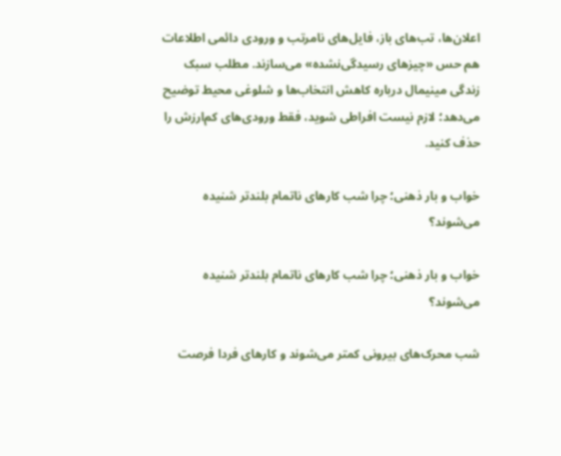اعلان‌ها، تب‌های باز، فایل‌های نامرتب و ورودی دائمی اطلاعات هم حس «چیزهای رسیدگی‌نشده» می‌سازند. مطلب سبک زندگی مینیمال درباره کاهش انتخاب‌ها و شلوغی محیط توضیح می‌دهد؛ لازم نیست افراطی شوید، فقط ورودی‌های کم‌ارزش را حذف کنید.

خواب و بار ذهنی؛ چرا شب کارهای ناتمام بلندتر شنیده می‌شوند؟

خواب و بار ذهنی؛ چرا شب کارهای ناتمام بلندتر شنیده می‌شوند؟

شب محرک‌های بیرونی کمتر می‌شوند و کارهای فردا فرصت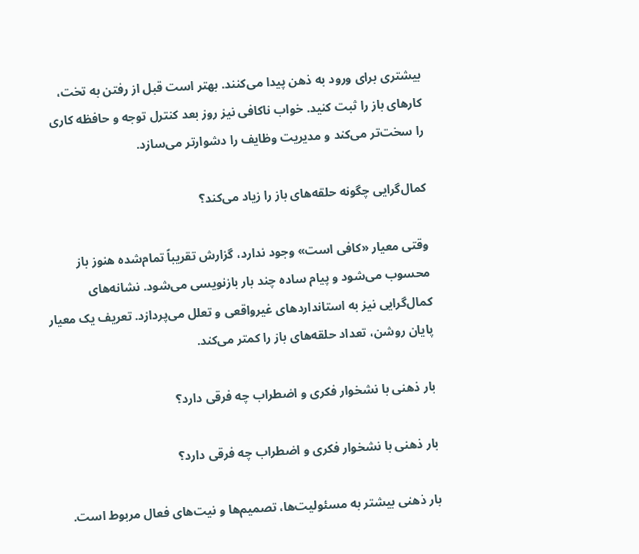بیشتری برای ورود به ذهن پیدا می‌کنند. بهتر است قبل از رفتن به تخت، کارهای باز را ثبت کنید. خواب ناکافی نیز روز بعد کنترل توجه و حافظه کاری را سخت‌تر می‌کند و مدیریت وظایف را دشوارتر می‌سازد.

کمال‌گرایی چگونه حلقه‌های باز را زیاد می‌کند؟

وقتی معیار «کافی است» وجود ندارد، گزارش تقریباً تمام‌شده هنوز باز محسوب می‌شود و پیام ساده چند بار بازنویسی می‌شود. نشانه‌های کمال‌گرایی نیز به استانداردهای غیرواقعی و تعلل می‌پردازد. تعریف یک معیار پایان روشن، تعداد حلقه‌های باز را کمتر می‌کند.

بار ذهنی با نشخوار فکری و اضطراب چه فرقی دارد؟

بار ذهنی با نشخوار فکری و اضطراب چه فرقی دارد؟

بار ذهنی بیشتر به مسئولیت‌ها، تصمیم‌ها و نیت‌های فعال مربوط است.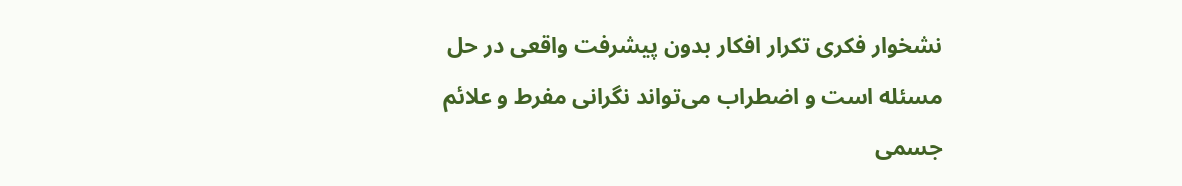نشخوار فکری تکرار افکار بدون پیشرفت واقعی در حل مسئله است و اضطراب می‌تواند نگرانی مفرط و علائم جسمی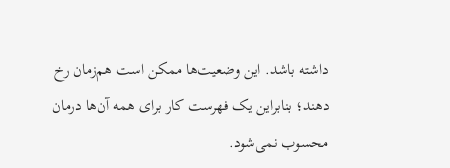داشته باشد. این وضعیت‌ها ممکن است هم‌زمان رخ دهند؛ بنابراین یک فهرست کار برای همه آن‌ها درمان محسوب نمی‌شود.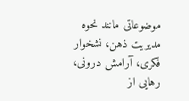موضوعاتی مانند نحوه مدیریت ذهن، نشخوار فکری، آرامش درونی، رهایی از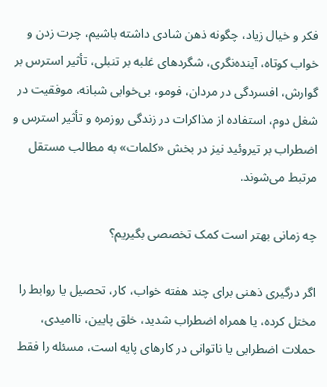فکر و خیال زیاد، چگونه ذهن شادی داشته باشیم، چرت زدن و خواب کوتاه، آینده‌نگری، شگردهای غلبه بر تنبلی، تأثیر استرس بر گوارش، افسردگی در مردان، فومو، بی‌خوابی شبانه، موفقیت در شغل دوم، استفاده از مذاکرات در زندگی روزمره و تأثیر استرس و اضطراب بر تیروئید نیز در بخش «کلمات» به مطالب مستقل مرتبط می‌شوند.

چه زمانی بهتر است کمک تخصصی بگیریم؟

اگر درگیری ذهنی برای چند هفته خواب، کار، تحصیل یا روابط را مختل کرده، یا همراه اضطراب شدید، خلق پایین، ناامیدی، حملات اضطرابی یا ناتوانی در کارهای پایه است، مسئله را فقط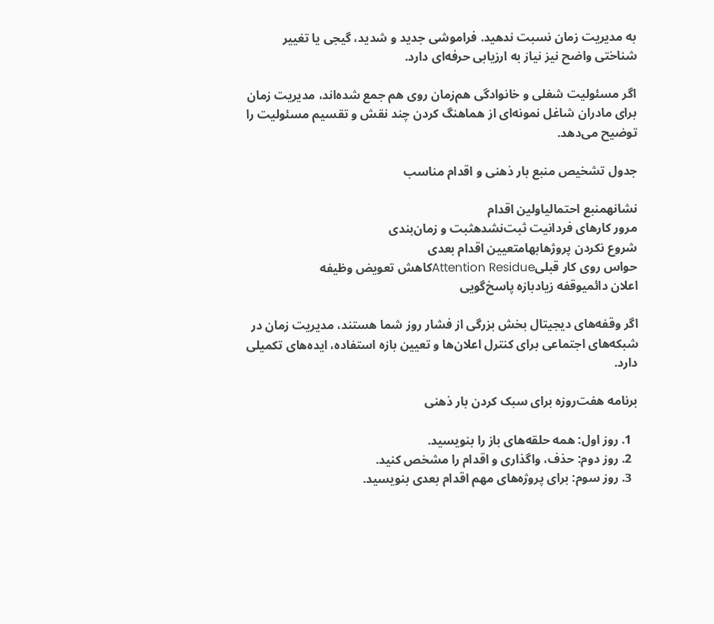به مدیریت زمان نسبت ندهید. فراموشی جدید و شدید، گیجی یا تغییر شناختی واضح نیز نیاز به ارزیابی حرفه‌ای دارد.

اگر مسئولیت شغلی و خانوادگی هم‌زمان روی هم جمع شده‌اند، مدیریت زمان برای مادران شاغل نمونه‌ای از هماهنگ کردن چند نقش و تقسیم مسئولیت را توضیح می‌دهد.

جدول تشخیص منبع بار ذهنی و اقدام مناسب

نشانهمنبع احتمالیاولین اقدام
مرور کارهای فردانیت ثبت‌نشدهثبت و زمان‌بندی
شروع نکردن پروژهابهامتعیین اقدام بعدی
حواس روی کار قبلیAttention Residueکاهش تعویض وظیفه
اعلان دائمیوقفه زیادبازه پاسخ‌گویی

اگر وقفه‌های دیجیتال بخش بزرگی از فشار روز شما هستند، مدیریت زمان در شبکه‌های اجتماعی برای کنترل اعلان‌ها و تعیین بازه استفاده، ایده‌های تکمیلی دارد.

برنامه هفت‌روزه برای سبک کردن بار ذهنی

  1. روز اول: همه حلقه‌های باز را بنویسید.
  2. روز دوم: حذف، واگذاری و اقدام را مشخص کنید.
  3. روز سوم: برای پروژه‌های مهم اقدام بعدی بنویسید.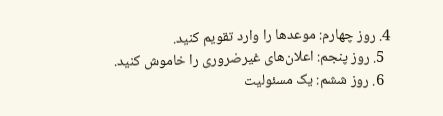4. روز چهارم: موعدها را وارد تقویم کنید.
  5. روز پنجم: اعلان‌های غیرضروری را خاموش کنید.
  6. روز ششم: یک مسئولیت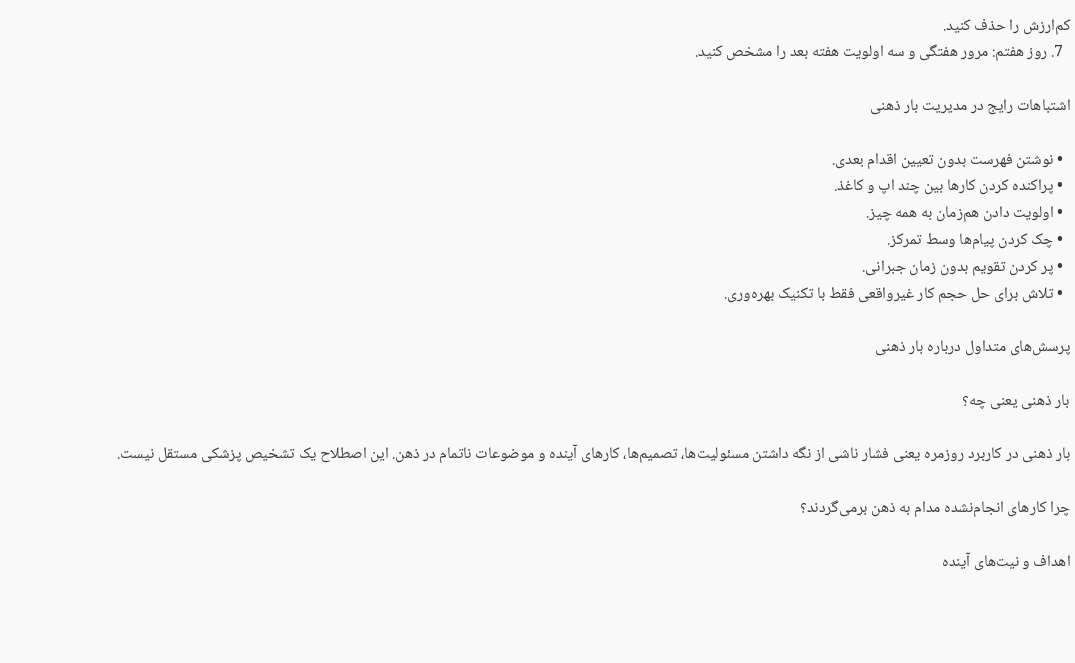کم‌ارزش را حذف کنید.
  7. روز هفتم: مرور هفتگی و سه اولویت هفته بعد را مشخص کنید.

اشتباهات رایج در مدیریت بار ذهنی

  • نوشتن فهرست بدون تعیین اقدام بعدی.
  • پراکنده کردن کارها بین چند اپ و کاغذ.
  • اولویت دادن هم‌زمان به همه چیز.
  • چک کردن پیام‌ها وسط تمرکز.
  • پر کردن تقویم بدون زمان جبرانی.
  • تلاش برای حل حجم کار غیرواقعی فقط با تکنیک بهره‌وری.

پرسش‌های متداول درباره بار ذهنی

بار ذهنی یعنی چه؟

بار ذهنی در کاربرد روزمره یعنی فشار ناشی از نگه داشتن مسئولیت‌ها، تصمیم‌ها، کارهای آینده و موضوعات ناتمام در ذهن. این اصطلاح یک تشخیص پزشکی مستقل نیست.

چرا کارهای انجام‌نشده مدام به ذهن برمی‌گردند؟

اهداف و نیت‌های آینده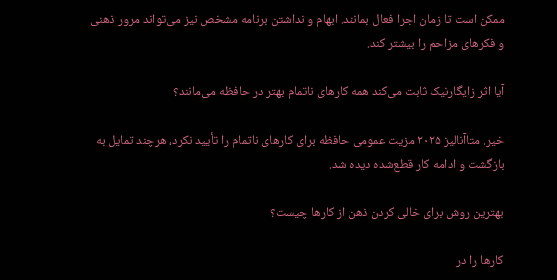ممکن است تا زمان اجرا فعال بمانند. ابهام و نداشتن برنامه مشخص نیز می‌تواند مرور ذهنی و فکرهای مزاحم را بیشتر کند.

آیا اثر زایگارنیک ثابت می‌کند همه کارهای ناتمام بهتر در حافظه می‌مانند؟

خیر. متاآنالیز ۲۰۲۵ مزیت عمومی حافظه برای کارهای ناتمام را تأیید نکرد، هرچند تمایل به بازگشت و ادامه کار قطع‌شده دیده شد.

بهترین روش برای خالی کردن ذهن از کارها چیست؟

کارها را در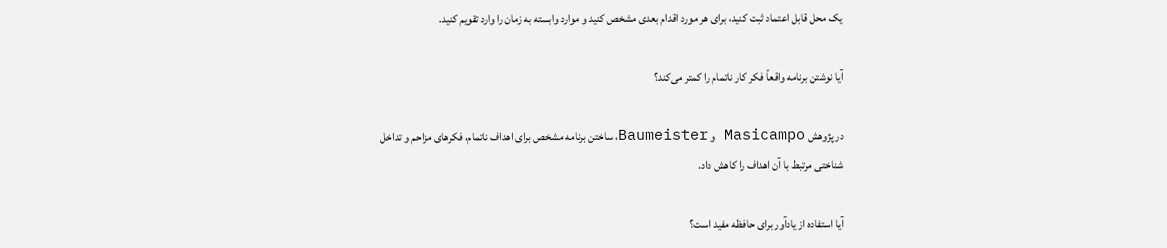یک محل قابل اعتماد ثبت کنید، برای هر مورد اقدام بعدی مشخص کنید و موارد وابسته به زمان را وارد تقویم کنید.

آیا نوشتن برنامه واقعاً فکر کار ناتمام را کمتر می‌کند؟

در پژوهش Masicampo و Baumeister، ساختن برنامه مشخص برای اهداف ناتمام، فکرهای مزاحم و تداخل شناختی مرتبط با آن اهداف را کاهش داد.

آیا استفاده از یادآور برای حافظه مفید است؟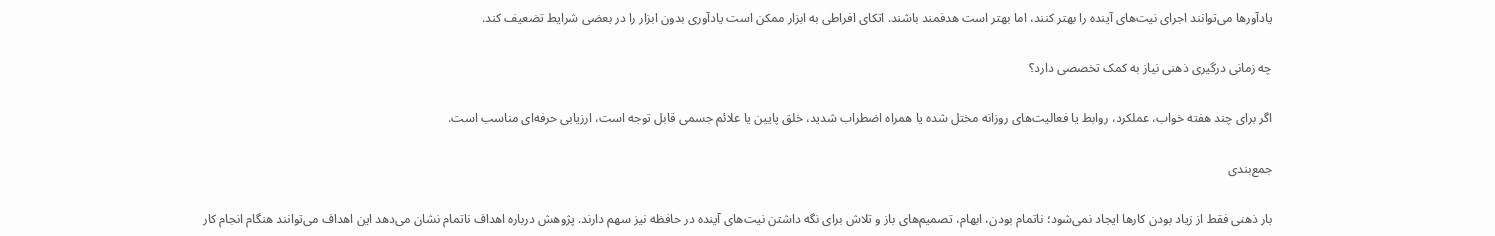یادآورها می‌توانند اجرای نیت‌های آینده را بهتر کنند، اما بهتر است هدفمند باشند. اتکای افراطی به ابزار ممکن است یادآوری بدون ابزار را در بعضی شرایط تضعیف کند.

چه زمانی درگیری ذهنی نیاز به کمک تخصصی دارد؟

اگر برای چند هفته خواب، عملکرد، روابط یا فعالیت‌های روزانه مختل شده یا همراه اضطراب شدید، خلق پایین یا علائم جسمی قابل توجه است، ارزیابی حرفه‌ای مناسب است.

جمع‌بندی

بار ذهنی فقط از زیاد بودن کارها ایجاد نمی‌شود؛ ناتمام بودن، ابهام، تصمیم‌های باز و تلاش برای نگه داشتن نیت‌های آینده در حافظه نیز سهم دارند. پژوهش درباره اهداف ناتمام نشان می‌دهد این اهداف می‌توانند هنگام انجام کار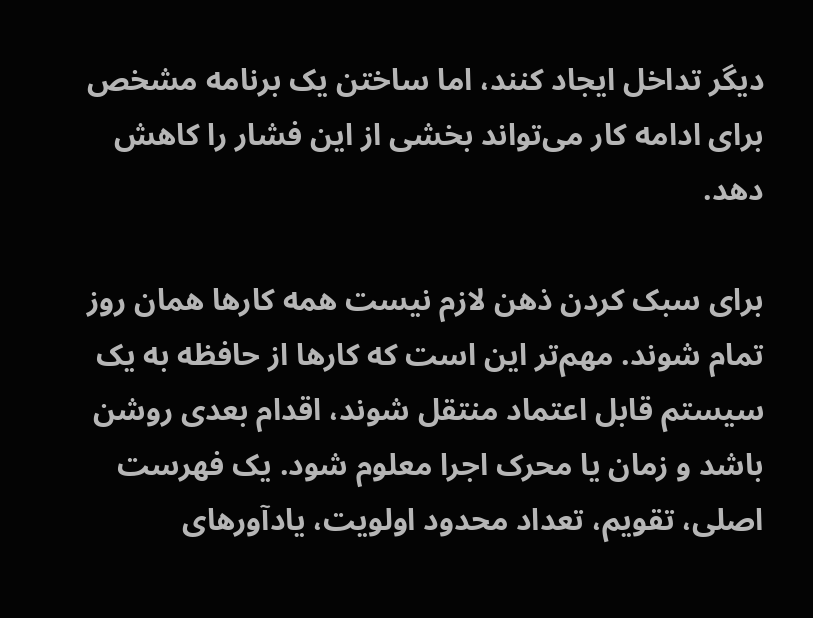دیگر تداخل ایجاد کنند، اما ساختن یک برنامه مشخص برای ادامه کار می‌تواند بخشی از این فشار را کاهش دهد.

برای سبک کردن ذهن لازم نیست همه کارها همان روز تمام شوند. مهم‌تر این است که کارها از حافظه به یک سیستم قابل اعتماد منتقل شوند، اقدام بعدی روشن باشد و زمان یا محرک اجرا معلوم شود. یک فهرست اصلی، تقویم، تعداد محدود اولویت، یادآورهای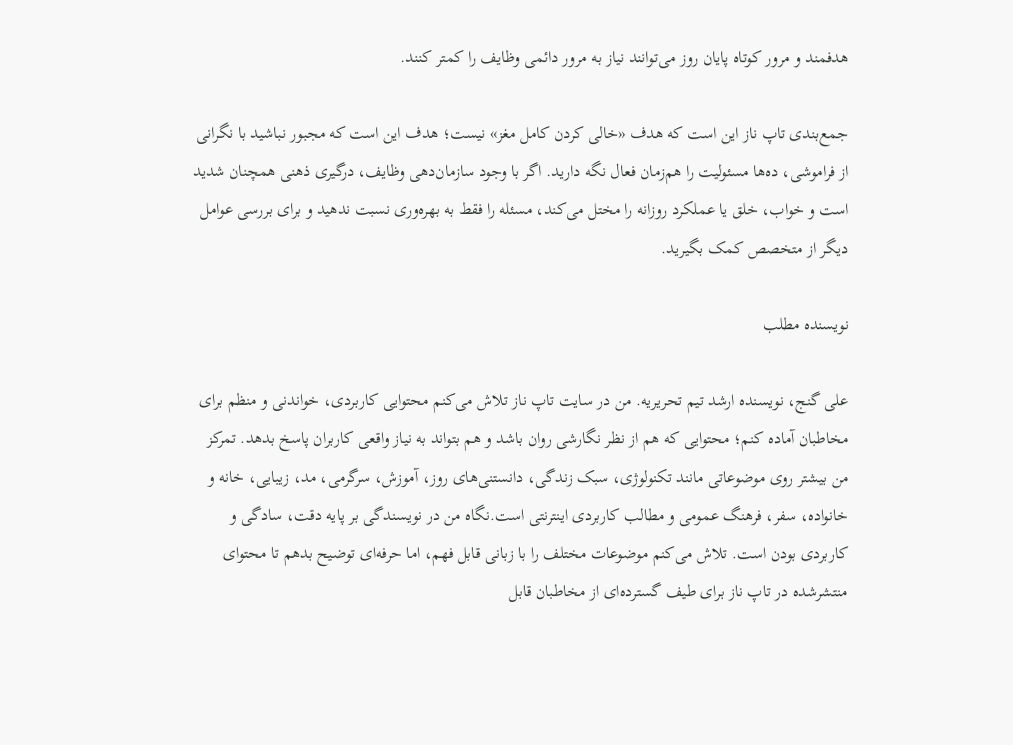هدفمند و مرور کوتاه پایان روز می‌توانند نیاز به مرور دائمی وظایف را کمتر کنند.

جمع‌بندی تاپ ناز این است که هدف «خالی کردن کامل مغز» نیست؛ هدف این است که مجبور نباشید با نگرانی از فراموشی، ده‌ها مسئولیت را هم‌زمان فعال نگه دارید. اگر با وجود سازمان‌دهی وظایف، درگیری ذهنی همچنان شدید است و خواب، خلق یا عملکرد روزانه را مختل می‌کند، مسئله را فقط به بهره‌وری نسبت ندهید و برای بررسی عوامل دیگر از متخصص کمک بگیرید.

نویسنده مطلب

علی گنج، نویسنده ارشد تیم تحریریه. من در سایت تاپ ناز تلاش می‌کنم محتوایی کاربردی، خواندنی و منظم برای مخاطبان آماده کنم؛ محتوایی که هم از نظر نگارشی روان باشد و هم بتواند به نیاز واقعی کاربران پاسخ بدهد. تمرکز من بیشتر روی موضوعاتی مانند تکنولوژی، سبک زندگی، دانستنی‌های روز، آموزش، سرگرمی، مد، زیبایی، خانه و خانواده، سفر، فرهنگ عمومی و مطالب کاربردی اینترنتی است.نگاه من در نویسندگی بر پایه دقت، سادگی و کاربردی بودن است. تلاش می‌کنم موضوعات مختلف را با زبانی قابل فهم، اما حرفه‌ای توضیح بدهم تا محتوای منتشرشده در تاپ ناز برای طیف گسترده‌ای از مخاطبان قابل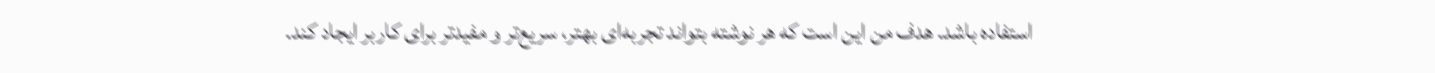استفاده باشد. هدف من این است که هر نوشته بتواند تجربه‌ای بهتر، سریع‌تر و مفیدتر برای کاربر ایجاد کند.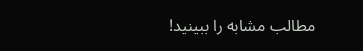مطالب مشابه را ببینید!